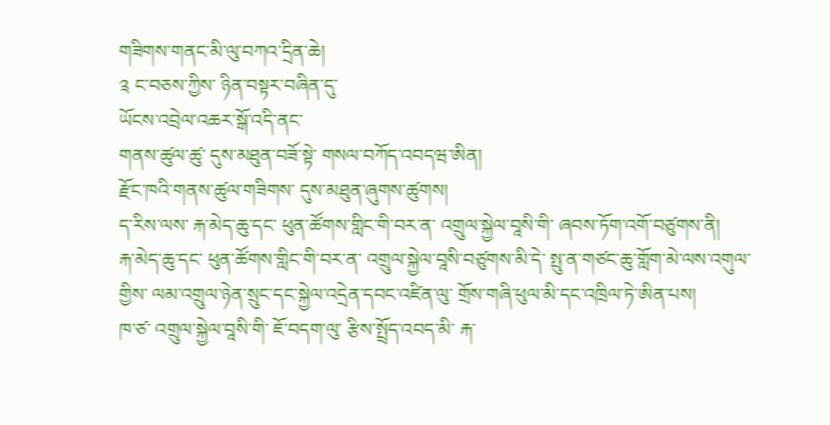གཟིགས་གནང་མི་ལུ་བཀའ་དྲིན་ཆེ།
༉ ང་བཅས་ཀྱིས་ ཉིན་བསྟར་བཞིན་དུ་
ཡོངས་འབྲེལ་འཆར་སྒོ་འདི་ནང་
གནས་ཚུལ་ཚུ་ དུས་མཐུན་བཟོ་སྟེ་ གསལ་བཀོད་འབདཝ་ཨིན།
རྫོང་ཁའི་གནས་ཚུལ་གཟིགས་ དུས་མཐུན་ཞུགས་ཚུགས།
ད་རིས་ལས་ རྐ་མེད་ཆུ་དང་ ཕུན་ཚོགས་གླིང་གི་བར་ན་ འགྲུལ་སྐྱེལ་བཱསི་གི་ ཞབས་ཏོག་འགོ་བཙུགས་ནི།
རྐ་མེད་ཆུ་དང་ ཕུན་ཚོགས་གླིང་གི་བར་ན་ འགྲུལ་སྐྱེལ་བཱསི་བཙུགས་མི་དེ་ སྤུ་ན་གཙང་ཆུ་གློག་མེ་ལས་འགུལ་གྱིས་ ལམ་འགྲུལ་ཉེན་སྲུང་དང་སྐྱེལ་འདྲེན་དབང་འཛིན་ལུ་ གྲོས་གཞི་ཕུལ་མི་དང་འཁྲིལ་ཏེ་ཨིན་པས།
ཁ་ཙ་ འགྲུལ་སྐྱེལ་བཱསི་གི་ ཇོ་བདག་ལུ་ རྩིས་སྤྲོད་འབད་མི་ རྐ་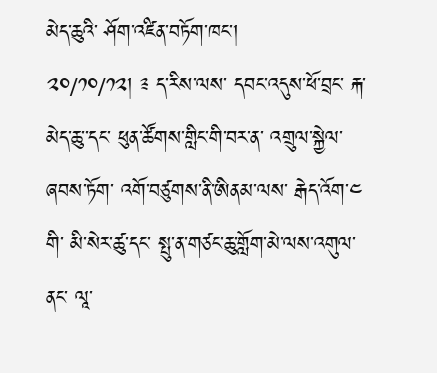མེད་ཆུའི་ ཤོག་འཛིན་བཏོག་ཁང་།
༢༠/༡༠/༡༢། ༉ ད་རིས་ལས་ དབང་འདུས་ཕོ་བྲང་ རྐ་མེད་ཆུ་་དང་ ཕུན་ཚོགས་གླིང་གི་བར་ན་ འགྲུལ་སྐྱེལ་ཞབས་ཏོག་ འགོ་བཙུགས་ནི་ཨིནམ་ལས་ རྒེད་འོག་༤ གི་ མི་སེར་ཚུ་དང་ སྤུ་ན་གཙང་ཆུ་གློག་མེ་ལས་འགུལ་ནང་ ལཱ་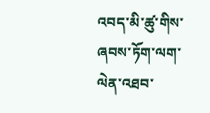འབད་མི་ཚུ་གིས་ ཞབས་ཏོག་ལག་ལེན་འཐབ་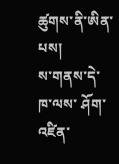ཚུགས་ནི་ཨིན་པས།
ས་གནས་དེ་ཁ་ལས་ ཤོག་འཛིན་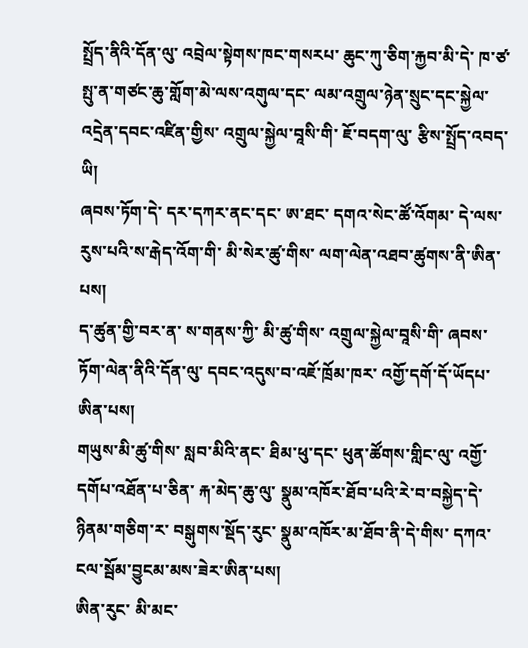སྤྲོད་ནིའི་དོན་ལུ་ འབྲེལ་སྟེགས་ཁང་གསརཔ་ ཆུང་ཀུ་ཅིག་རྐྱབ་མི་དེ་ ཁ་ཙ་ སྤུ་ན་གཙང་ཆུ་གློག་མེ་ལས་འགུལ་དང་ ལམ་འགྲུལ་ཉེན་སྲུང་དང་སྐྱེལ་འདྲེན་དབང་འཛིན་གྱིས་ འགྲུལ་སྐྱེལ་བཱསི་གི་ ཇོ་བདག་ལུ་ རྩིས་སྤྲོད་འབད་ཡི།
ཞབས་ཏོག་དེ་ དར་དཀར་ནང་དང་ ཨ་ཐང་ དགའ་སེང་ཚོ་འོགམ་ དེ་ལས་ རུས་པའི་ས་རྒེད་འོག་གི་ མི་སེར་ཚུ་གིས་ ལག་ལེན་འཐབ་ཚུགས་ནི་ཨིན་པས།
ད་ཚུན་གྱི་བར་ན་ ས་གནས་ཀྱི་ མི་ཚུ་གིས་ འགྲུལ་སྐྱེལ་བཱསི་གི་ ཞབས་ཏོག་ལེན་ནིའི་དོན་ལུ་ དབང་འདུས་བ་འཇོ་ཁྲོམ་ཁར་ འགྱོ་དགོ་དོ་ཡོདཔ་ཨིན་པས།
གཡུས་མི་ཚུ་གིས་ སླབ་མིའི་ནང་ ཐིམ་ཕུ་དང་ ཕུན་ཚོགས་གླིང་ལུ་ འགྱོ་དགོཔ་འཐོན་པ་ཅིན་ རྐ་མེད་ཆུ་ལུ་ སྣུམ་འཁོར་ཐོབ་པའི་རེ་བ་བསྐྱེད་དེ་ ཉིནམ་གཅིག་ར་ བསྒུགས་སྡོད་རུང་ སྣུམ་འཁོར་མ་ཐོབ་ནི་དེ་གིས་ དཀའ་ངལ་སྦོམ་བྱུངམ་མས་ཟེར་ཨིན་པས།
ཨིན་རུང་ མི་མང་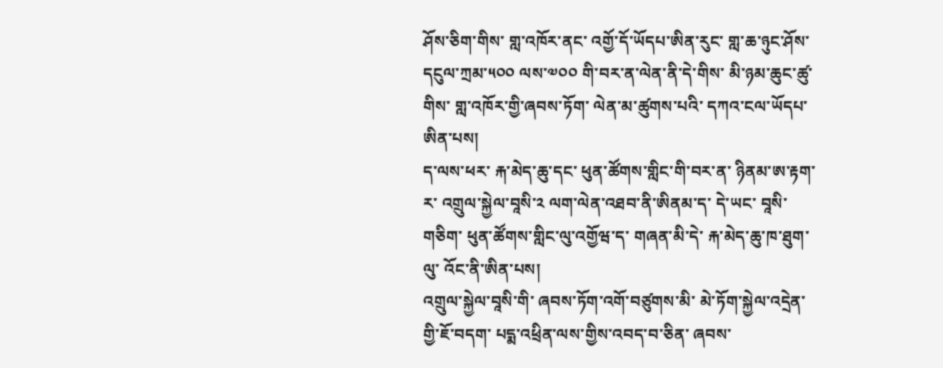ཤོས་ཅིག་གིས་ གླ་འཁོར་ནང་ འགྱོ་དོ་ཡོདཔ་ཨིན་རུང་ གླ་ཆ་ཉུང་ཤོས་ དངུལ་ཀྲམ་༥༠༠ ལས་༧༠༠ གི་བར་ན་ལེན་ནི་དེ་གིས་ མི་ཉམ་ཆུང་ཚུ་གིས་ གླ་འཁོར་གྱི་ཞབས་ཏོག་ ལེན་མ་ཚུགས་པའི་ དཀའ་ངལ་ཡོདཔ་ཨིན་པས།
ད་ལས་ཕར་ རྐ་མེད་ཆུ་དང་ ཕུན་ཚོགས་གླིང་གི་བར་ན་ ཉིནམ་ཨ་རྟག་ར་ འགྲུལ་སྐྱེལ་བཱསི་༢ ལག་ལེན་འཐབ་ནི་ཨིནམ་ད་ དེ་ཡང་ བཱསི་གཅིག་ ཕུན་ཚོགས་གླིང་ལུ་འགྱོཝ་ད་ གཞན་མི་དེ་ རྐ་མེད་ཆུ་ཁ་ཐུག་ལུ་ འོང་ནི་ཨིན་པས།
འགྲུལ་སྐྱེལ་བཱསི་གི་ ཞབས་ཏོག་འགོ་བཙུགས་མི་ མེ་ཏོག་སྐྱེལ་འདྲེན་གྱི་ཇོ་བདག་ པདྨ་འཕྲིན་ལས་གྱིས་འབད་བ་ཅིན་ ཞབས་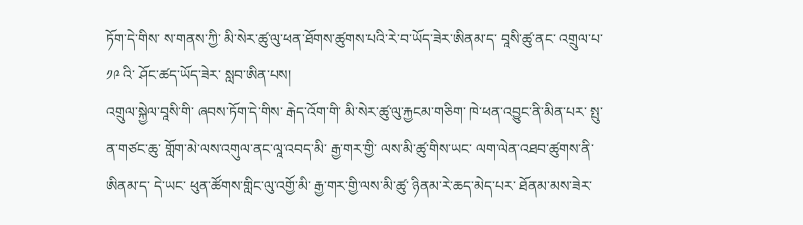ཏོག་དེ་གིས་ ས་གནས་ཀྱི་ མི་སེར་ཚུ་ལུ་ཕན་ཐོགས་ཚུགས་པའི་རེ་བ་ཡོད་ཟེར་ཨིནམ་ད་ བཱསི་ཚུ་ནང་ འགྲུལ་པ་༡༩ འི་ ཤོང་ཚད་ཡོད་ཟེར་ སླབ་ཨིན་པས།
འགྲུལ་སྐྱེལ་བཱསི་གི་ ཞབས་ཏོག་དེ་གིས་ རྒེད་འོག་གི་ མི་སེར་ཚུ་ལུ་རྐྱངམ་གཅིག་ ཁེ་ཕན་འབྱུང་ནི་མིན་པར་ སྤུ་ན་གཙང་ཆུ་ གློག་མེ་ལས་འགུལ་ནང་ལཱ་འབད་མི་ རྒྱ་གར་གྱི་ ལས་མི་ཚུ་གིས་ཡང་ ལག་ལེན་འཐབ་ཚུགས་ནི་ཨིནམ་ད་ དེ་ཡང་ ཕུན་ཚོགས་གླིང་ལུ་འགྱོ་མི་ རྒྱ་གར་གྱི་ལས་མི་ཚུ་ ཉིནམ་རེ་ཆད་མེད་པར་ ཐོནམ་མས་ཟེར་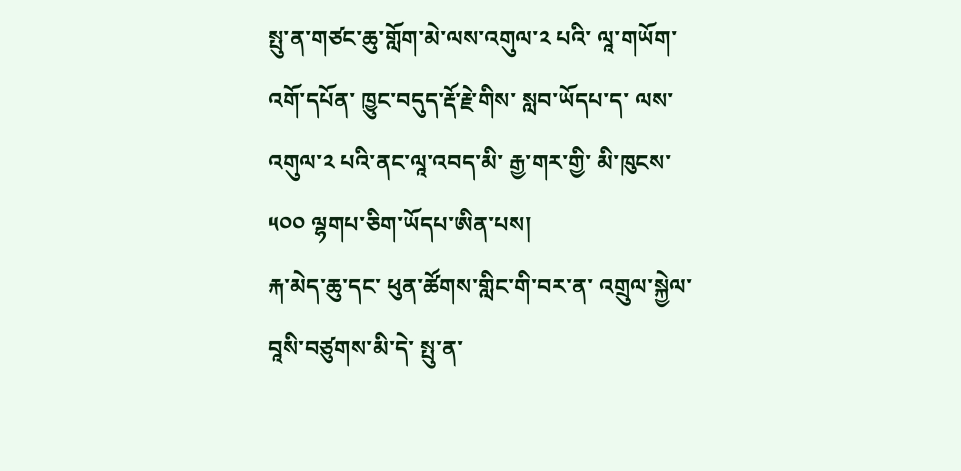སྤུ་ན་གཙང་ཆུ་གློག་མེ་ལས་འགུལ་༢ པའི་ ལཱ་གཡོག་འགོ་དཔོན་ ཁྱུང་བདུད་རྡོ་རྗེ་གིས་ སླབ་ཡོདཔ་ད་ ལས་འགུལ་༢ པའི་ནང་ལཱ་འབད་མི་ རྒྱ་གར་གྱི་ མི་ཁུངས་༥༠༠ ལྷགཔ་ཅིག་ཡོདཔ་ཨིན་པས།
རྐ་མེད་ཆུ་དང་ ཕུན་ཚོགས་གླིང་གི་བར་ན་ འགྲུལ་སྐྱེལ་བཱསི་བཙུགས་མི་དེ་ སྤུ་ན་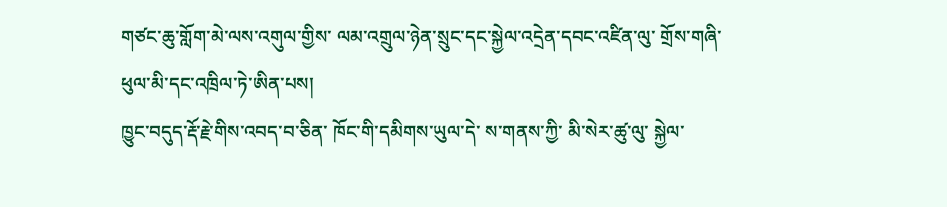གཙང་ཆུ་གློག་མེ་ལས་འགུལ་གྱིས་ ལམ་འགྲུལ་ཉེན་སྲུང་དང་སྐྱེལ་འདྲེན་དབང་འཛིན་ལུ་ གྲོས་གཞི་ཕུལ་མི་དང་འཁྲིལ་ཏེ་ཨིན་པས།
ཁྱུང་བདུད་རྡོ་རྗེ་གིས་འབད་བ་ཅིན་ ཁོང་གི་དམིགས་ཡུལ་དེ་ ས་གནས་ཀྱི་ མི་སེར་ཚུ་ལུ་ སྐྱེལ་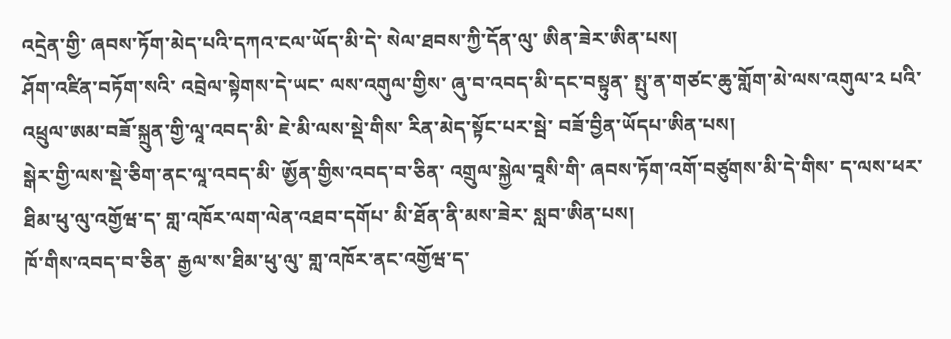འདྲེན་གྱི་ ཞབས་ཏོག་མེད་པའི་དཀའ་ངལ་ཡོད་མི་དེ་ སེལ་ཐབས་ཀྱི་དོན་ལུ་ ཨིན་ཟེར་ཨིན་པས།
ཤོག་འཛིན་བཏོག་སའི་ འབྲེལ་སྟེགས་དེ་ཡང་ ལས་འགུལ་གྱིས་ ཞུ་བ་འབད་མི་དང་བསྟུན་ སྤུ་ན་གཙང་ཆུ་གློག་མེ་ལས་འགུལ་༢ པའི་ འཕྲུལ་ཨམ་བཟོ་སྐྲུན་གྱི་ལཱ་འབད་མི་ ཇེ་མི་ལས་སྡེ་གིས་ རིན་མེད་སྟོང་པར་སྦེ་ བཟོ་བྱིན་ཡོདཔ་ཨིན་པས།
སྒེར་གྱི་ལས་སྡེ་ཅིག་ནང་ལཱ་འབད་མི་ ཨྱོན་གྱིས་འབད་བ་ཅིན་ འགྲུལ་སྐྱེལ་བཱསི་གི་ ཞབས་ཏོག་འགོ་བཙུགས་མི་དེ་གིས་ ད་ལས་ཕར་ ཐིམ་ཕུ་ལུ་འགྱོཝ་ད་ གླ་འཁོར་ལག་ལེན་འཐབ་དགོཔ་ མི་ཐོན་ནི་མས་ཟེར་ སླབ་ཨིན་པས།
ཁོ་གིས་འབད་བ་ཅིན་ རྒྱལ་ས་ཐིམ་ཕུ་ལུ་ གླ་འཁོར་ནང་འགྱོཝ་ད་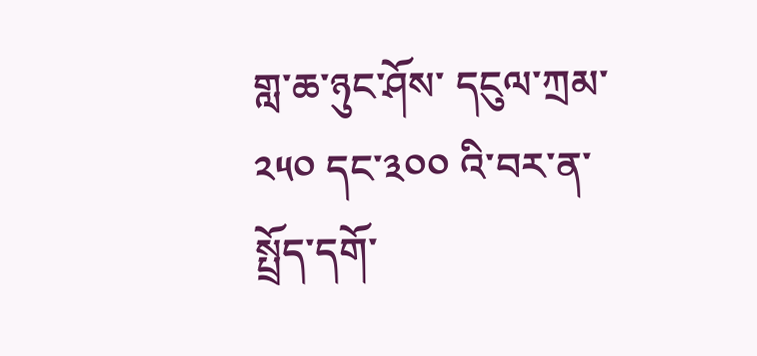གླ་ཆ་ཉུང་ཤོས་ དངུལ་ཀྲམ་༢༥༠ དང་༣༠༠ འི་བར་ན་ སྤྲོད་དགོ་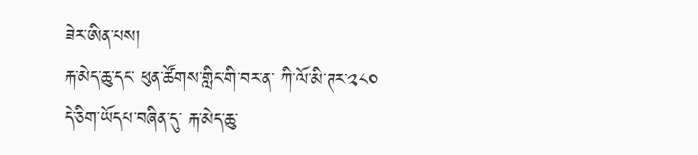ཟེར་ཨིན་པས།
རྐ་མེད་ཆུ་དང་ ཕུན་ཚོགས་གླིང་གི་བར་ན་ ཀི་ལོ་མི་ཊར་༢༨༠ དེ་ཅིག་ཡོདཔ་བཞིན་དུ་ རྐ་མེད་ཆུ་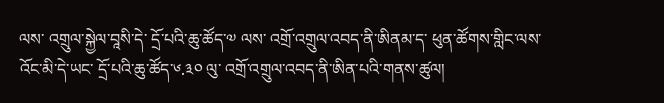ལས་ འགྲུལ་སྐྱེལ་བཱསི་དེ་ དྲོ་པའི་ཆུ་ཚོད་༧ ལས་ འགྲོ་འགྲུལ་འབད་ནི་ཨིནམ་ད་ ཕུན་ཚོགས་གླིང་ལས་ འོང་མི་དེ་ཡང་ དྲོ་པའི་ཆུ་ཚོད་༦.༣༠ ལུ་ འགྲོ་འགྲུལ་འབད་ནི་ཨིན་པའི་གནས་ཚུལ།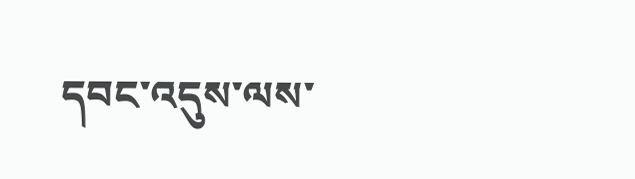དབང་འདུས་ལས་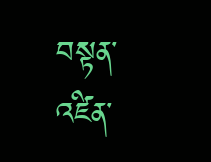བསྟན་འཛིན་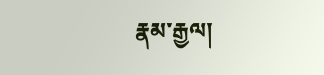རྣམ་རྒྱལ།